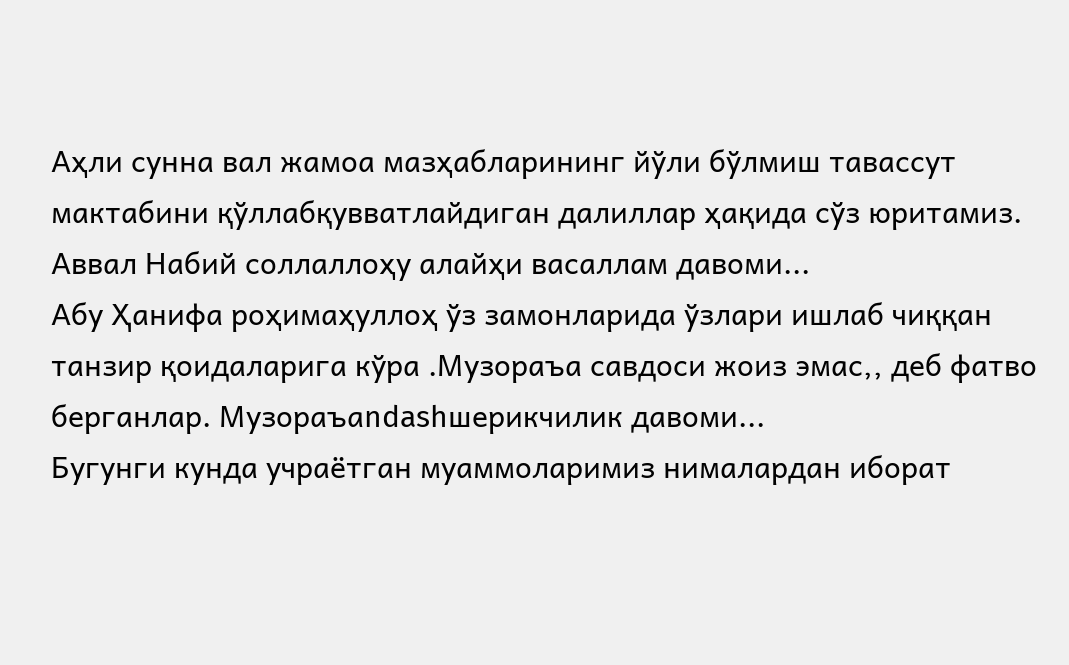Аҳли сунна вал жамоа мазҳабларининг йўли бўлмиш тавассут мактабини қўллабқувватлайдиган далиллар ҳақида сўз юритамиз.
Аввал Набий соллаллоҳу алайҳи васаллам давоми...
Абу Ҳанифа роҳимаҳуллоҳ ўз замонларида ўзлари ишлаб чиққан танзир қоидаларига кўра .Музораъа савдоси жоиз эмас,, деб фатво берганлар. Музораъаndashшерикчилик давоми...
Бугунги кунда учраётган муаммоларимиз нималардан иборат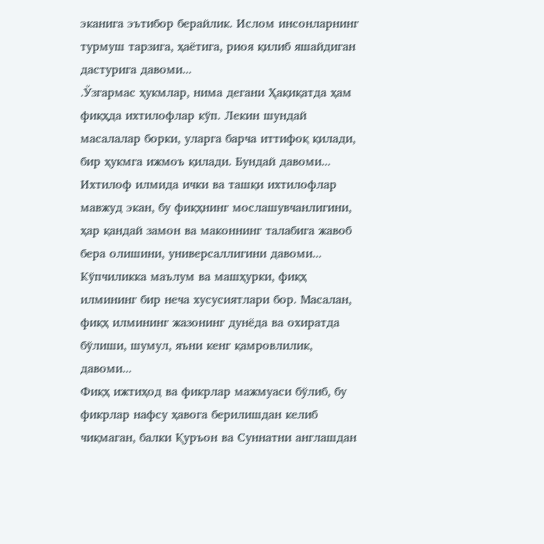эканига эътибор берайлик. Ислом инсонларнинг турмуш тарзига, ҳаётига, риоя қилиб яшайдиган дастурига давоми...
.Ўзгармас ҳукмлар, нима дегани Ҳақиқатда ҳам фиқҳда ихтилофлар кўп. Лекин шундай масалалар борки, уларга барча иттифоқ қилади, бир ҳукмга ижмоъ қилади. Бундай давоми...
Ихтилоф илмида ички ва ташқи ихтилофлар мавжуд экан, бу фиқҳнинг мослашувчанлигини, ҳар қандай замон ва маконнинг талабига жавоб бера олишини, универсаллигини давоми...
Кўпчиликка маълум ва машҳурки, фиқҳ илмининг бир неча хусусиятлари бор. Масалан, фиқҳ илмининг жазонинг дунёда ва охиратда бўлиши, шумул, яъни кенг қамровлилик, давоми...
Фиқҳ ижтиҳод ва фикрлар мажмуаси бўлиб, бу фикрлар нафсу ҳавога берилишдан келиб чиқмаган, балки Қуръон ва Суннатни англашдан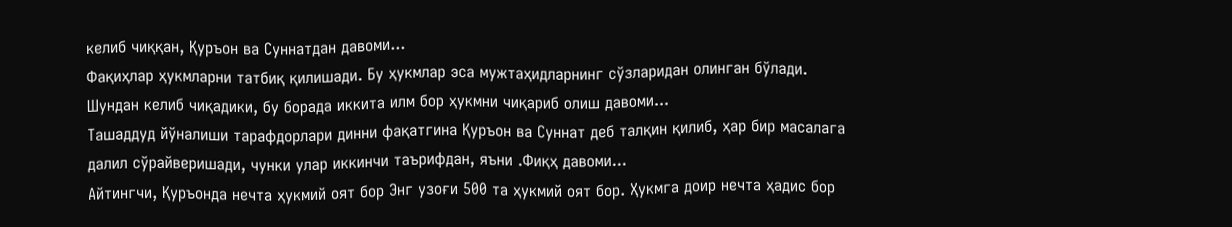келиб чиққан, Қуръон ва Суннатдан давоми...
Фақиҳлар ҳукмларни татбиқ қилишади. Бу ҳукмлар эса мужтаҳидларнинг сўзларидан олинган бўлади. Шундан келиб чиқадики, бу борада иккита илм бор ҳукмни чиқариб олиш давоми...
Ташаддуд йўналиши тарафдорлари динни фақатгина Қуръон ва Суннат деб талқин қилиб, ҳар бир масалага далил сўрайверишади, чунки улар иккинчи таърифдан, яъни .Фиқҳ давоми...
Айтингчи, Қуръонда нечта ҳукмий оят бор Энг узоғи 500 та ҳукмий оят бор. Ҳукмга доир нечта ҳадис бор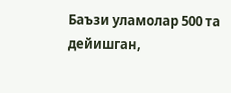Баъзи уламолар 500 та дейишган,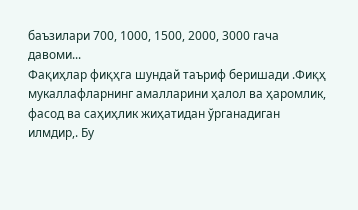баъзилари 700, 1000, 1500, 2000, 3000 гача давоми...
Фақиҳлар фиқҳга шундай таъриф беришади .Фиқҳ мукаллафларнинг амалларини ҳалол ва ҳаромлик, фасод ва саҳиҳлик жиҳатидан ўрганадиган илмдир,. Бу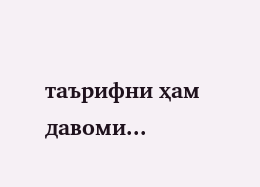таърифни ҳам давоми...